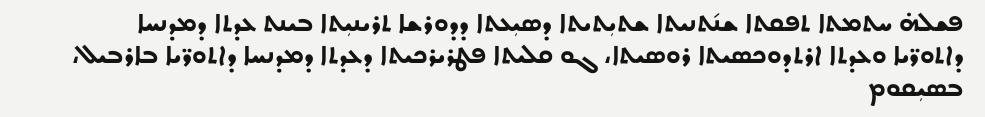ܦܫܠܗ̇ ܚܬܡܬܐ ܬܦܩܬܐ ܫܢ݇ܬܢܝܬܐ ܫܬܝܼܬܝܬܐ ܕܣܝܼܥܬܐ ܕܕܘܪܫܐ ܬܪܝܢܝܼܬܐ ܒܝܢܬ ܥܕܬܐ ܕܡܕܢܚܐ ܕܐܬܘܖ̈ܝܐ ܘܥܕܬܐ ܐܪܬܕܘܟܣܝܬܐ ܪܘܣܝܬܐ، ܓܘ ܩܠܝܬܐ ܦܛܪܝܪܟܝܬܐ ܕܥܕܬܐ ܕܡܕܢܚܐ ܕܐܬܘܖ̈ܝܐ ܒܐܪܒܝܠ، ܒܣܝܼܩܘܡ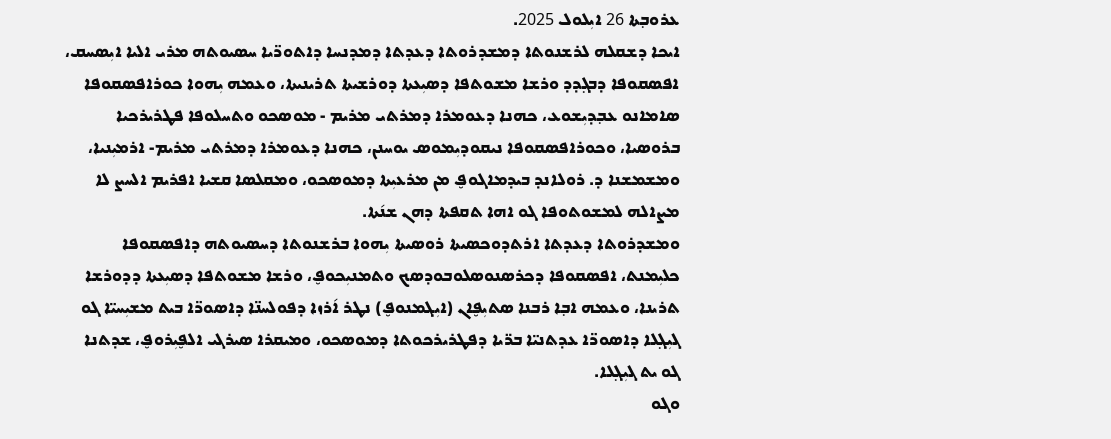ܥܪܘܒ݂ܬܐ 26 ܐܝܼܠܘܠ 2025.
ܐܝܟܐ ܕܫܩܠܗ ܠܪܫܢܘܬܐ ܕܡܫܕܪܘܬܐ ܕܥܕܬܐ ܕܡܕܢܚܐ ܕܐܬܘܖ̈ܝܐ ܚܣܝܘܬܗ ܡܪܝ ܐܠܝܐ ܐܝܼܣܚܩ، ܐܦܣܩܘܦܐ ܕܒܓ݂ܕܕ ܘܪܫܐ ܡܫܘܬܦܐ ܕܣܝܼܥܬܐ ܕܘܪܫܝܬܐ ܬܪܝܢܝܬܐ، ܘܥܡܗ ܝܼܗܘܐ ܟܘܪܐܦܣܩܘܦܐ ܣܐܡܐܢܘ ܥܒ݂ܕܝܼܫܘܥ، ܟܗܢܐ ܕܥܘܡܪܐ ܕܡܪܬܝ ܡܪܝܡ - ܡܘܣܟܘ ܘܬܚܠܘܦܐ ܦܛܪܝܪܟܝܐ ܒܪܘܣܝܐ، ܘܟܘܪܐܦܣܩܘܦܐ ܢܝܩܘܕܝܼܡܘܣ ܝܘܚܢܢ، ܟܗܢܐ ܕܥܘܡܪܐ ܕܡܪܬܝ ܡܪܝܡ- ܐܪܡܝܼܢܝܐ، ܘܡܫܡܫܢܐ ܕ. ܪܘܠܐܢܕ ܒܝܕܡܐܓܘܦ̮ ܡܢ ܡܪܥܝܼܬܐ ܕܡܘܣܟܘ، ܘܡܩܠܣܐ ܩܫܝܐ ܐܦܪܝܡ ܐܠܚܨ ܠܐ ܡܨܐܠܗ ܠܡܫܘܬܘܦܐ ܓܘ ܐܗܐ ܬܩܦܬܐ ܕܗܢ ܫܢ݇ܬܐ.
ܘܡܫܕܪܘܬܐ ܕܥܕܬܐ ܐܪܬܕܘܟܣܝܬܐ ܪܘܣܝܬܐ ܝܼܗܘܐ ܒܪܫܢܘܬܐ ܕܚܣܝܘܬܗ ܕܐܦܣܩܘܦܐ ܟܠܝܼܡܢܬ، ܐܦܣܩܘܦܐ ܕܟܪܣܢܘܣܠܘܒܘܕܣܟ ܘܬܡܢܝܼܟܘܦ̮، ܘܪܫܐ ܡܫܘܬܦܐ ܕܣܝܼܥܬܐ ܕܕܘܪܫܐ ܬܪܝܢܐ، ܘܥܡܗ ܐܒ݂ܐ ܪܒܢܐ ܣܬܝܼܦ̮ܐܢ (ܐܝܼܓܡܢܘܦ̮) ܢܛܪ ܐ݇ܪܙܐ ܕܦܘܠܚܢ̈ܐ ܕܐܣܘܖ̈ܐ ܒܝܬ ܡܫܝܼܚܝ̈ܐ ܓܘ ܓܝܼܓ݂ܠܐ ܕܐܣܘܖ̈ܐ ܥܕܬܢܝ̈ܐ ܒܪ̈ܝܐ ܕܦܛܪܝܪܟܘܬܐ ܕܡܘܣܟܘ، ܘܡܝܩܪܐ ܣܝܪܓܝ ܐܠܦ̮ܝܼܪܘܦ̮، ܫܕܬܢܐ ܓܘ ܝܬ ܓܝܼܓ݂ܠܐ.
ܘܓܘ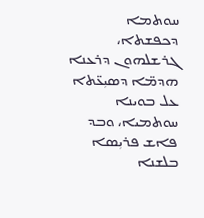ܚܘܬܡܐ ܕܟܦܫܬܐ، ܓܪܫܠܗܘܢ ܕܪܥܢܐ ܗܕܡ̈ܐ ܕܣܝܼܥ̈ܬܐ ܥܠ ܒܘܝܢܐ ܚܘܬܡܝܐ، ܘܒܕ ܦܐܫ ܦܪܝܼܣܐ ܒܠܫܢܐ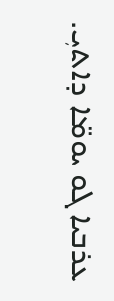ܥܪܒܝܐ ܓܘ ܝܘܡ̈ܐ ܕܐܬܝܼ.